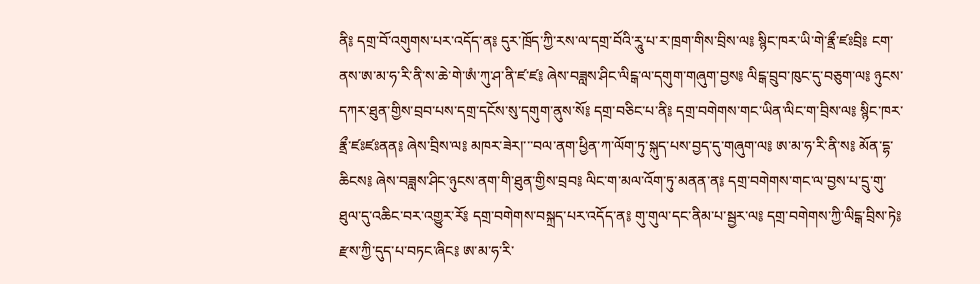ནི༔ དགྲ་བོ་འགུགས་པར་འདོད་ན༔ དུར་ཁྲོད་ཀྱི་རས་ལ་དགྲ་བོའི་རཱུ་པ་ར་ཁྲག་གིས་བྲིས་ལ༔ སྙིང་ཁར་ཡི་གེ་རྣྲྀ་ཛཿབྲི༔ ངག་ནས་ཨ་མ་ཧ་རི་ནི་ས་ཆེ་གེ་ཨཾ་ཀུ་ཤ་ནི་ཛ་ཛ༔ ཞེས་བཟླས་ཤིང་ལིངྒ་ལ་དགུག་གཞུག་བྱས༔ ལིངྒ་བྲུབ་ཁུང་དུ་བཅུག་ལ༔ ཉུངས་དཀར་ཐུན་གྱིས་བྲབ་པས་དགྲ་དངོས་སུ་དགུག་ནུས་སོ༔ དགྲ་བཅིང་པ་ནི༔ དགྲ་བགེགས་གང་ཡིན་ལིང་ག་བྲིས་ལ༔ སྙིང་ཁར་རྣྲྀ་ཛཿཛཿནན༔ ཞེས་བྲིས་ལ༔ མཁར་ཟེར།་་་བལ་ནག་ཕྱིན་ཀ་ལོག་ཏུ་སྐུད་པས་བྱད་དུ་གཞུག་ལ༔ ཨ་མ་ཧ་རི་ནི་ས༔ མོན་དྷ་ཆིངས༔ ཞེས་བཟླས་ཤིང་ཉུངས་ནག་གི་ཐུན་གྱིས་བྲབ༔ ལིང་ག་མལ་འོག་ཏུ་མནན་ན༔ དགྲ་བགེགས་གང་ལ་བྱས་པ་དྲུ་གུ་ཐུལ་དུ་འཆིང་བར་འགྱུར་རོ༔ དགྲ་བགེགས་བསྐྲད་པར་འདོད་ན༔ གུ་གུལ་དང་ནིམ་པ་སྦྱར་ལ༔ དགྲ་བགེགས་ཀྱི་ལིངྒ་བྲིས་ཏེ༔ རྫས་ཀྱི་དུད་པ་བཏང་ཞིང༔ ཨ་མ་ཧ་རི་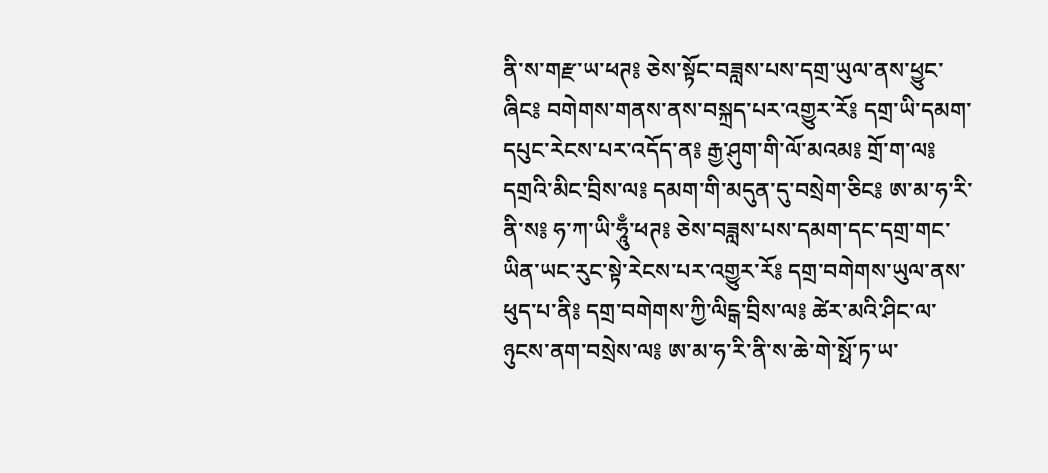ནི་ས་གརྫ་ཡ་ཕཊ༔ ཅེས་སྟོང་བཟླས་པས་དགྲ་ཡུལ་ནས་ཕྱུང་ཞིང༔ བགེགས་གནས་ནས་བསྐྲད་པར་འགྱུར་རོ༔ དགྲ་ཡི་དམག་དཔུང་རེངས་པར་འདོད་ན༔ རྒྱ་ཤུག་གི་ལོ་མའམ༔ གྲོ་ག་ལ༔ དགྲའི་མིང་བྲིས་ལ༔ དམག་གི་མདུན་དུ་བསྲེག་ཅིང༔ ཨ་མ་ཧ་རི་ནི་ས༔ ཧ་ཀ་ཡི་ཧཱུྃ་ཕཊ༔ ཅེས་བཟླས་པས་དམག་དང་དགྲ་གང་ཡིན་ཡང་རུང་སྟེ་རེངས་པར་འགྱུར་རོ༔ དགྲ་བགེགས་ཡུལ་ནས་ཕུད་པ་ནི༔ དགྲ་བགེགས་ཀྱི་ལིངྒ་བྲིས་ལ༔ ཚེར་མའི་ཤིང་ལ་ཉུངས་ནག་བསྲེས་ལ༔ ཨ་མ་ཧ་རི་ནི་ས་ཆེ་གེ་སྥོ་ཏ་ཡ་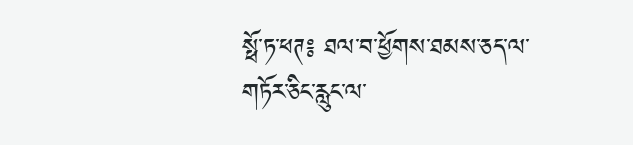སྥོ་ཏ་ཕཊ༔ ཐལ་བ་ཕྱོགས་ཐམས་ཅད་ལ་གཏོར་ཅིང་རླུང་ལ་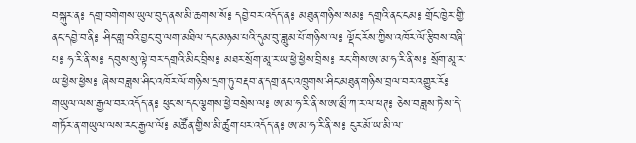བསྐུར་ན༔ དགྲ་བགེགས་ཡུལ་བུད་ནས་མི་ཆགས་སོ༔ དབྱེ་བར་འདོད་ན༔ མཐུན་གཉིས་སམ༔ དགྲའི་ནང་ངམ༔ གྲོང་ཁྱེར་གྱི་ནང་དབྱེ་བ་ནི༔ ཤིང་གླ་བའི་བྱང་བུ་ལག་མཐིལ་དང་མཉམ་པའི་དུམ་བུ་ཟླུམ་པོ་གཉིས་ལ༔ ལྡོང་རོས་ཀྱིས་འཁོར་ལོ་རྩིབས་བཞི་པ༔ ཧ་རི་ནི་ས༔ དབུས་སུ་ལྟེ་བར་དགྲའི་མིང་བྲིས༔ མཐར་སྲོག་མཱ་ར་ཡ་ཕྱེ་ཕྱེས་བྲིས༔ རང་གིས་ཨ་མ་ཧ་རི་ནི་ས༔ སྲོག་མཱ་ར་ཡ་ཕྱེས་ཕྱེས༔ ཞེས་བཟླས་ཤིང་འཁོར་ལོ་གཉིས་དྲག་ཏུ་བརྡབ་ན་དགྲ་ནང་འཁྲུགས་ཤིང་མཐུན་གཉིས་བྲལ་བར་འགྱུར་རོ༔ གཡུལ་ལས་རྒྱལ་བར་འདོད་ན༔ ཕུང་ས་དང་ལྕགས་ཕྱེ་བསྲེས་ལ༔ ཨ་མ་ཧ་རི་ནི་ས་ཨ་མྲྀ་ཀ་ར་ལ་ཕཊ༔ ཅེས་བཟླས་ཏེ་ས་དེ་གཏོར་ན་གཡུལ་ལས་རང་རྒྱལ་ལོ༔ མཚོན་གྱིས་མི་ཚུག་པར་འདོད་ན༔ ཨ་མ་ཧ་རི་ནི་ས༔ ངུར་མོ་ཡ་མི་ལ་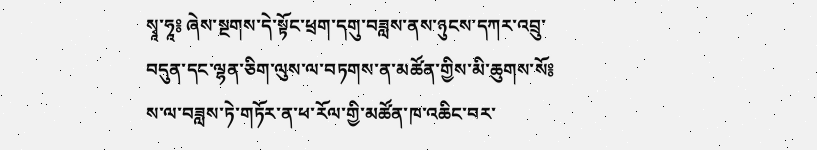སྭཱ་ཧཱ༔ ཞེས་སྔགས་དེ་སྟོང་ཕྲག་དགུ་བཟླས་ནས་ཉུངས་དཀར་འབྲུ་བདུན་དང་ལྷན་ཅིག་ལུས་ལ་བཏགས་ན་མཚོན་གྱིས་མི་ཆུགས་སོ༔ ས་ལ་བཟླས་ཏེ་གཏོར་ན་ཕ་རོལ་གྱི་མཚོན་ཁ་འཆིང་བར་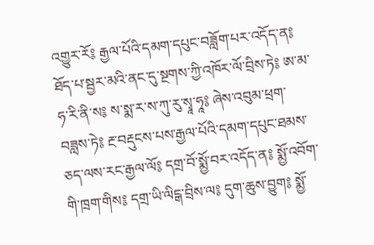འགྱུར་རོ༔ རྒྱལ་པོའི་དམག་དཔུང་བཟློག་པར་འདོད་ན༔ ཐོད་པ་སྦྱར་མའི་ནང་དུ་སྔགས་ཀྱི་འཁོར་ལོ་བྲིས་ཏེ༔ ཨ་མ་ཧ་རི་ནི་ས༔ ས་སྨ་ར་ས་ཀུ་རུ་སྭཱ་ཧཱ༔ ཞེས་འབུམ་ཕྲག་བཟླས་ཏེ༔ རྔ་བརྡུངས་པས་རྒྱལ་པོའི་དམག་དཔུང་ཐམས་ཅད་ལས་རང་རྒྱལ་ལོ༔ དགྲ་བོ་སྨྱོ་བར་འདོད་ན༔ སྨྱོ་འབོག་གི་ཁྲག་གིས༔ དགྲ་ཡི་ལིངྒ་བྲིས་ལ༔ དུག་ཆུས་བྱུག༔ སྨྱོ་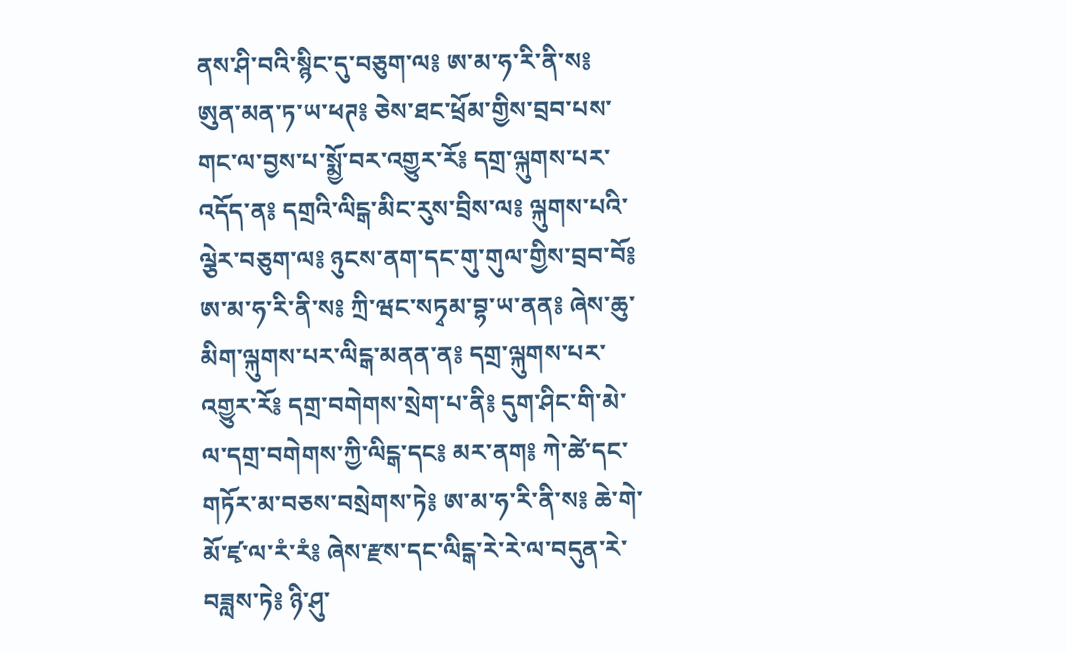ནས་ཤི་བའི་སྙིང་དུ་བཅུག་ལ༔ ཨ་མ་ཧ་རི་ནི་ས༔ ཨུན་མན་ཏ་ཡ་ཕཊ༔ ཅེས་ཐང་ཕྲོམ་གྱིས་བྲབ་པས་གང་ལ་བྱས་པ་སྨྱོ་བར་འགྱུར་རོ༔ དགྲ་ལྐུགས་པར་འདོད་ན༔ དགྲའི་ལིངྒ་མིང་རུས་བྲིས་ལ༔ ལྐུགས་པའི་ལྕེར་བཅུག་ལ༔ ཉུངས་ནག་དང་གུ་གུལ་གྱིས་བྲབ་བོ༔ ཨ་མ་ཧ་རི་ནི་ས༔ ཀྲི་ཝང་སཏྭམ་བྷ་ཡ་ནན༔ ཞེས་ཆུ་མིག་ལྐུགས་པར་ལིངྒ་མནན་ན༔ དགྲ་ལྐུགས་པར་འགྱུར་རོ༔ དགྲ་བགེགས་སྲེག་པ་ནི༔ དུག་ཤིང་གི་མེ་ལ་དགྲ་བགེགས་ཀྱི་ལིངྒ་དང༔ མར་ནག༔ ཀེ་ཚེ་དང་གཏོར་མ་བཅས་བསྲེགས་ཏེ༔ ཨ་མ་ཧ་རི་ནི་ས༔ ཆེ་གེ་མོ་ཛྭ་ལ་རཾ་རཾ༔ ཞེས་རྫས་དང་ལིངྒ་རེ་རེ་ལ་བདུན་རེ་བཟླས་ཏེ༔ ཉི་ཤུ་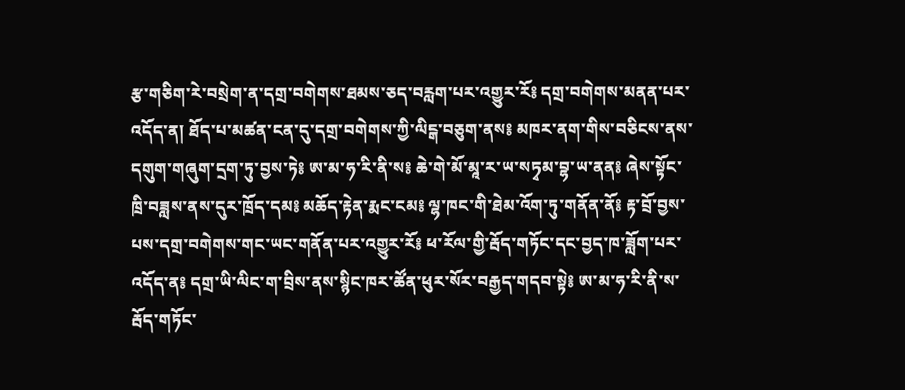རྩ་གཅིག་རེ་བསྲེག་ན་དགྲ་བགེགས་ཐམས་ཅད་བརླག་པར་འགྱུར་རོ༔ དགྲ་བགེགས་མནན་པར་འདོད་ན། ཐོད་པ་མཚན་ངན་དུ་དགྲ་བགེགས་ཀྱི་ལིངྒ་བཅུག་ནས༔ མཁར་ནག་གིས་བཅིངས་ནས་དགུག་གཞུག་དྲག་ཏུ་བྱས་ཏེ༔ ཨ་མ་ཧ་རི་ནི་ས༔ ཆེ་གེ་མོ་མཱ་ར་ཡ་སཏྭམ་བྷ་ཡ་ནན༔ ཞེས་སྟོང་ཁྲི་བཟླས་ནས་དུར་ཁྲོད་དམ༔ མཆོད་རྟེན་རྨང་ངམ༔ ལྷ་ཁང་གི་ཐེམ་འོག་ཏུ་གནོན་ནོ༔ རྟ་བྲོ་བྱས་པས་དགྲ་བགེགས་གང་ཡང་གནོན་པར་འགྱུར་རོ༔ ཕ་རོལ་གྱི་རྦོད་གཏོང་དང་བྱད་ཁ་ཟློག་པར་འདོད་ན༔ དགྲ་ཡི་ལིང་ག་བྲིས་ནས་སྙིང་ཁར་ཚོན་ཕུར་སོར་བརྒྱད་གདབ་སྟེ༔ ཨ་མ་ཧ་རི་ནི་ས་རྦོད་གཏོང་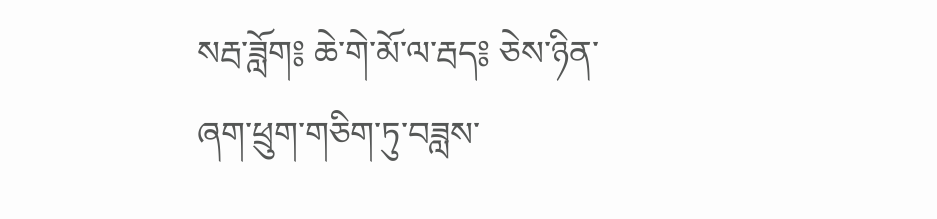སརྦ་ཟློག༔ ཆེ་གེ་མོ་ལ་རྦད༔ ཅེས་ཉིན་ཞག་ཕྲུག་གཅིག་ཏུ་བཟླས་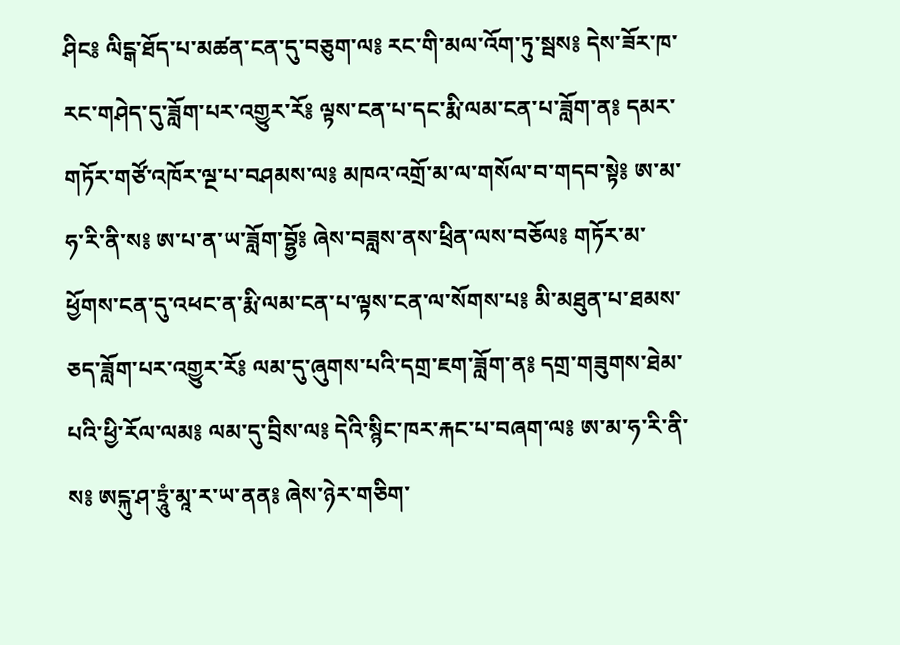ཤིང༔ ལིངྒ་ཐོད་པ་མཚན་ངན་དུ་བཅུག་ལ༔ རང་གི་མལ་འོག་ཏུ་སྦས༔ དེས་ཟོར་ཁ་རང་གཤེད་དུ་ཟློག་པར་འགྱུར་རོ༔ ལྟས་ངན་པ་དང་རྨི་ལམ་ངན་པ་ཟློག་ན༔ དམར་གཏོར་གཙོ་འཁོར་ལྔ་པ་བཤམས་ལ༔ མཁའ་འགྲོ་མ་ལ་གསོལ་བ་གདབ་སྟེ༔ ཨ་མ་ཧ་རི་ནི་ས༔ ཨ་པ་ན་ཡ་ཟློག་བྷྱོ༔ ཞེས་བཟླས་ནས་ཕྲིན་ལས་བཅོལ༔ གཏོར་མ་ཕྱོགས་ངན་དུ་འཕང་ན་རྨི་ལམ་ངན་པ་ལྟས་ངན་ལ་སོགས་པ༔ མི་མཐུན་པ་ཐམས་ཅད་ཟློག་པར་འགྱུར་རོ༔ ལམ་དུ་ཞུགས་པའི་དགྲ་ཇག་ཟློག་ན༔ དགྲ་གཟུགས་ཐེམ་པའི་ཕྱི་རོལ་ལམ༔ ལམ་དུ་བྲིས་ལ༔ དེའི་སྙིང་ཁར་རྐང་པ་བཞག་ལ༔ ཨ་མ་ཧ་རི་ནི་ས༔ ཨངྐུ་ཤ་ཏྲཱུཾ་མཱ་ར་ཡ་ནན༔ ཞེས་ཉེར་གཅིག་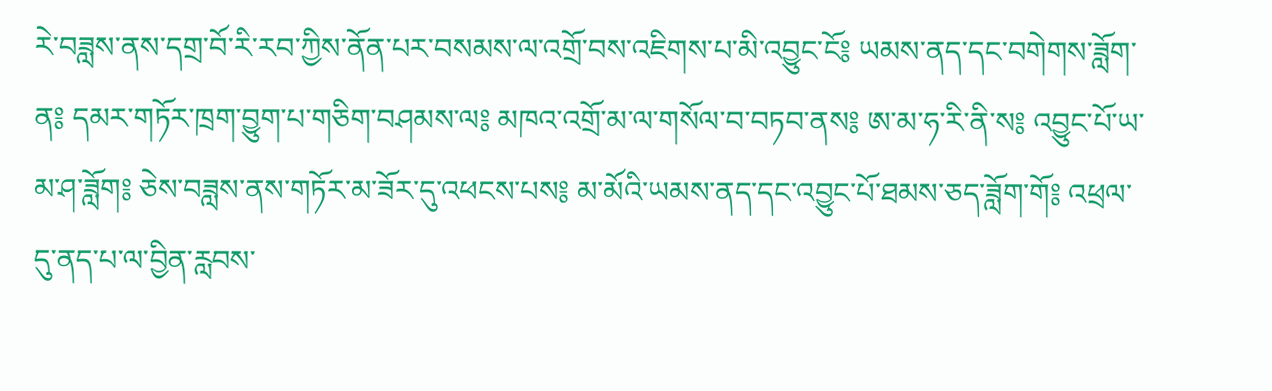རེ་བཟླས་ནས་དགྲ་བོ་རི་རབ་ཀྱིས་ནོན་པར་བསམས་ལ་འགྲོ་བས་འཇིགས་པ་མི་འབྱུང་ངོ༔ ཡམས་ནད་དང་བགེགས་ཟློག་ན༔ དམར་གཏོར་ཁྲག་བྱུག་པ་གཅིག་བཤམས་ལ༔ མཁའ་འགྲོ་མ་ལ་གསོལ་བ་བཏབ་ནས༔ ཨ་མ་ཧ་རི་ནི་ས༔ འབྱུང་པོ་ཡ་མ་ཤ་ཟློག༔ ཅེས་བཟླས་ནས་གཏོར་མ་ཟོར་དུ་འཕངས་པས༔ མ་མོའི་ཡམས་ནད་དང་འབྱུང་པོ་ཐམས་ཅད་ཟློག་གོ༔ འཕྲལ་དུ་ནད་པ་ལ་བྱིན་རླབས་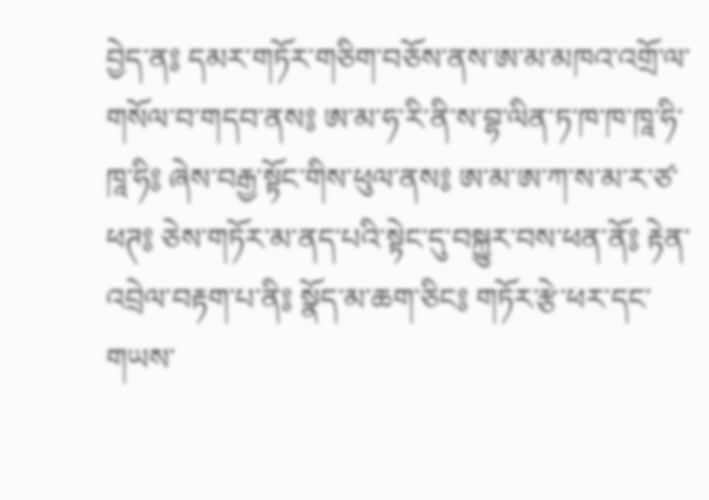བྱེད་ན༔ དམར་གཏོར་གཅིག་བཅོས་ནས་ཨ་མ་མཁའ་འགྲོ་ལ་གསོལ་བ་གདབ་ནས༔ ཨ་མ་ཧ་རི་ནི་ས་བྷ་ལིན་ཏ་ཁ་ཁ་ཁཱ་ཧི་ཁཱ་ཧི༔ ཞེས་བརྒྱ་སྟོང་གིས་ཕུལ་ནས༔ ཨ་མ་ཨ་ཀ་ས་མ་ར་ཙ་ཕཊ༔ ཅེས་གཏོར་མ་ནད་པའི་སྟེང་དུ་བསྐྱུར་བས་ཕན་ནོ༔ རྟེན་འབྲེལ་བརྟག་པ་ནི༔ སྣོད་མ་ཆག་ཅིང༔ གཏོར་རྩེ་ཕར་དང་གཡས་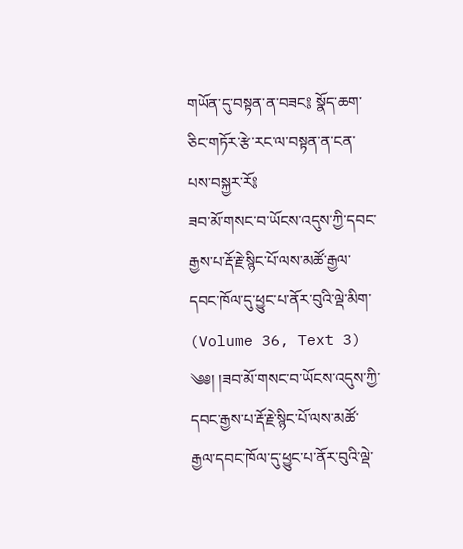གཡོན་དུ་བསྟན་ན་བཟང༔ སྣོད་ཆག་ཅིང་གཏོར་རྩེ་རང་ལ་བསྟན་ན་ངན་པས་བསྐྱར་རོ༔
ཟབ་མོ་གསང་བ་ཡོངས་འདུས་ཀྱི་དབང་རྒྱས་པ་རྡོ་རྗེ་སྙིང་པོ་ལས་མཚོ་རྒྱལ་དབང་ཁོལ་དུ་ཕྱུང་པ་ནོར་བུའི་ལྡེ་མིག་ (Volume 36, Text 3)
༄༅། །ཟབ་མོ་གསང་བ་ཡོངས་འདུས་ཀྱི་དབང་རྒྱས་པ་རྡོ་རྗེ་སྙིང་པོ་ལས་མཚོ་རྒྱལ་དབང་ཁོལ་དུ་ཕྱུང་པ་ནོར་བུའི་ལྡེ་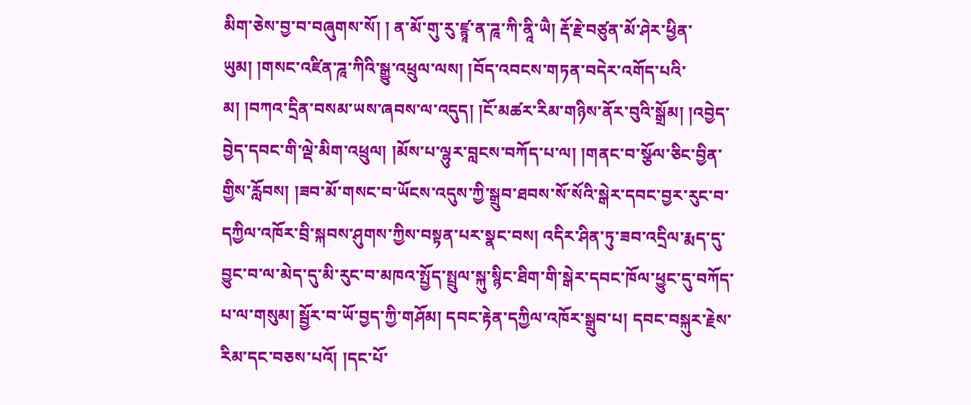མིག་ཅེས་བྱ་བ་བཞུགས་སོ། ། ན་མོ་གུ་རུ་ཛྙཱ་ན་ཌཱ་ཀི་ནཱི་ཡཻ། རྡོ་རྗེ་བཙུན་མོ་ཤེར་ཕྱིན་ཡུམ། །གསང་འཛིན་ཌཱ་ཀིའི་སྒྱུ་འཕྲུལ་ལས། །བོད་འབངས་གཏན་བདེར་འགོད་པའི་མ། །བཀའ་དྲིན་བསམ་ཡས་ཞབས་ལ་འདུད། །ངོ་མཚར་རིམ་གཉིས་ནོར་བུའི་སྒྲོམ། །འབྱེད་བྱེད་དབང་གི་ལྡེ་མིག་འཕྲུལ། །མོས་པ་ལྷུར་བླངས་བཀོད་པ་ལ། །གནང་བ་སྩོལ་ཅིང་བྱིན་གྱིས་རློབས། །ཟབ་མོ་གསང་བ་ཡོངས་འདུས་ཀྱི་སྒྲུབ་ཐབས་སོ་སོའི་སྒེར་དབང་བྱར་རུང་བ་དཀྱིལ་འཁོར་བྲི་སྐབས་ཤུགས་ཀྱིས་བསྟན་པར་སྣང་བས། འདིར་ཤིན་ཏུ་ཟབ་འདྲིལ་རྨད་དུ་བྱུང་བ་ལ་མེད་དུ་མི་རུང་བ་མཁའ་སྤྱོད་སྤྲུལ་སྐུ་སྙིང་ཐིག་གི་སྒེར་དབང་ཁོལ་ཕྱུང་དུ་བཀོད་པ་ལ་གསུམ། སྦྱོར་བ་ཡོ་བྱད་ཀྱི་གཤོམ། དབང་རྟེན་དཀྱིལ་འཁོར་སྒྲུབ་པ། དབང་བསྐུར་རྗེས་རིམ་དང་བཅས་པའོ། །དང་པོ་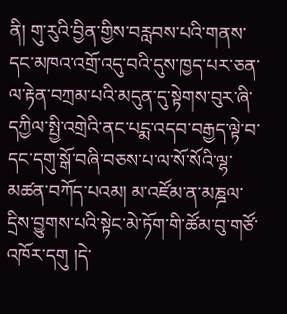ནི། གུ་རུའི་བྱིན་གྱིས་བརླབས་པའི་གནས་དང་མཁའ་འགྲོ་འདུ་བའི་དུས་ཁྱད་པར་ཅན་ལ་རྟེན་བཀྲམ་པའི་མདུན་དུ་སྟེགས་བུར་ཞི་དཀྱིལ་སྤྱི་འགྲེའི་ནང་པངྨ་འདབ་བརྒྱད་ལྟེ་བ་དང་དགུ་སྒོ་བཞི་བཅས་པ་ལ་སོ་སོའི་ལྷ་མཚན་བཀོད་པའམ། མ་འཛོམ་ན་མཎྜལ་དྲིས་བྱུགས་པའི་སྟེང་མེ་ཏོག་གི་ཚོམ་བུ་གཙོ་འཁོར་དགུ །དེ་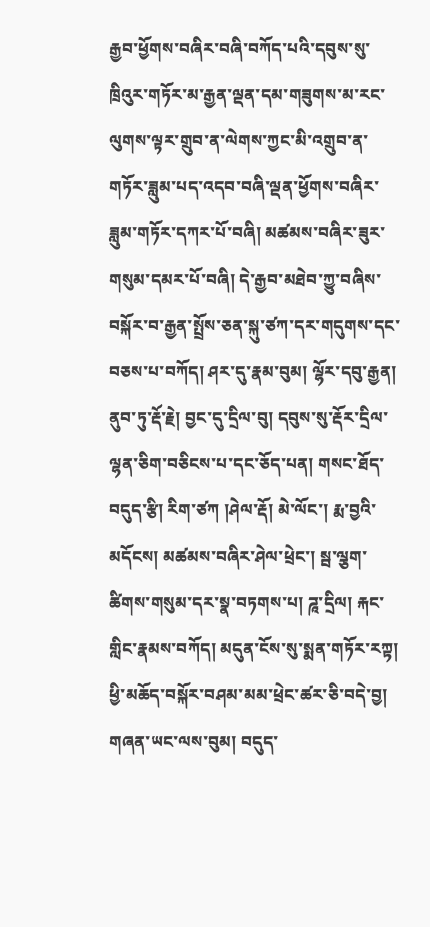རྒྱབ་ཕྱོགས་བཞིར་བཞི་བཀོད་པའི་དབུས་སུ་ཁྲིའུར་གཏོར་མ་རྒྱན་ལྡན་དམ་གཟུགས་མ་རང་ལུགས་ལྟར་གྲུབ་ན་ལེགས་ཀྱང་མི་འགྲུབ་ན་གཏོར་ཟླུམ་པད་འདབ་བཞི་ལྡན་ཕྱོགས་བཞིར་ཟླུམ་གཏོར་དཀར་པོ་བཞི། མཚམས་བཞིར་ཟུར་གསུམ་དམར་པོ་བཞི། དེ་རྒྱབ་མཐེབ་ཀྱུ་བཞིས་བསྐོར་བ་རྒྱན་སྤྲོས་ཅན་སྐུ་ཙཀ་དར་གདུགས་དང་བཅས་པ་བཀོད། ཤར་དུ་རྣམ་བུམ། ལྷོར་དབུ་རྒྱན། ནུབ་ཏུ་རྡོ་རྗེ། བྱང་དུ་དྲིལ་བུ། དབུས་སུ་རྡོར་དྲིལ་ལྷན་ཅིག་བཅིངས་པ་དང་ཅོད་པན། གསང་ཐོད་བདུད་རྩི། རིག་ཙཀ །ཤེལ་རྡོ། མེ་ལོང་། རྨ་བྱའི་མདོངས། མཚམས་བཞིར་ཤེལ་ཕྲེང་། སྦ་ལྕག་ཚིགས་གསུམ་དར་སྣ་བཏགས་པ། ཌཱ་དྲིལ། རྐང་གླིང་རྣམས་བཀོད། མདུན་ངོས་སུ་སྨན་གཏོར་རཀྟ། ཕྱི་མཆོད་བསྐོར་བཤམ་མམ་ཕྲེང་ཚར་ཅི་བདེ་བྱ། གཞན་ཡང་ལས་བུམ། བདུད་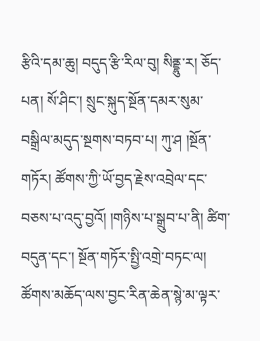རྩིའི་དམ་ཆུ། བདུད་རྩི་རིལ་བུ། སིནྡྷུ་ར། ཅོད་པན། སོ་ཤིང་། སྲུང་སྐུད་སྔོན་དམར་སུམ་བསྒྲིལ་མདུད་སྔགས་བཏབ་པ། ཀུ་ཤ །སྔོན་གཏོར། ཚོགས་ཀྱི་ཡོ་བྱད་རྗེས་འབྲེལ་དང་བཅས་པ་འདུ་བྱའོ། །གཉིས་པ་སྒྲུབ་པ་ནི། ཚིག་བདུན་དང་། སྔོན་གཏོར་སྤྱི་འགྲེ་བཏང་ལ། ཚོགས་མཆོད་ལས་བྱང་རིན་ཆེན་སྙེ་མ་ལྟར་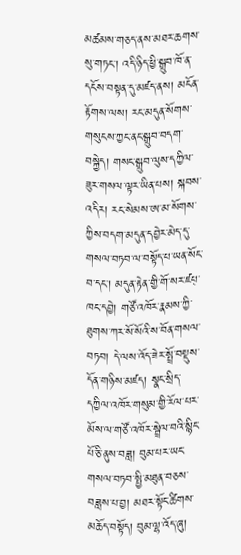མཚམས་གཅད་ནས་མཐར་ཆགས་སུ་གཏང་། འདི་ཉིད་ཕྱི་སྒྲུབ་ཁོ་ན་དངོས་བསྟན་དུ་མཛད་ནས། མངོན་རྟོགས་ལས། རང་མདུན་སོགས་གསུངས་ཀྱང་ནང་སྒྲུབ་བདག་བསྐྱེད། གསང་སྒྲུབ་ལུས་དཀྱིལ་ཟུར་གསལ་ལྟར་ཡིན་པས། སྐབས་འདིར། རང་སེམས་ཨ་མ་སོགས་ཀྱིས་བདག་མདུན་དབྱེར་མེད་དུ་གསལ་བཏབ་ལ་བསྟོད་པ་ཡན་སོང་བ་དང་། མདུན་རྟེན་གྱི་གོ་སར་ཛཔ྄་ཁང་དབྱེ། གཙོ་འཁོར་རྣམས་ཀྱི་ཐུགས་ཀར་སོ་སོའི་ས་བོན་གསལ་བཏབ། དེ་ལས་འོད་ཟེར་སྤྲོ་བསྡུས་དོན་གཉིས་མཛད། སྣང་སྲིད་དཀྱིལ་འཁོར་གསུམ་གྱི་རོལ་པར་མོས་ལ་གཙོ་འཁོར་སྦྲེལ་བའི་སྙིང་པོ་ཅི་ནུས་བཟླ། བུམ་པར་ཡང་གསལ་བཏབ་སྤྱི་མཐུན་བཅས་བཟླས་པ་བྱ། མཐར་སྟོང་ཚིགས་མཆོད་བསྟོད། བུམ་ལྷ་འོད་ཞུ།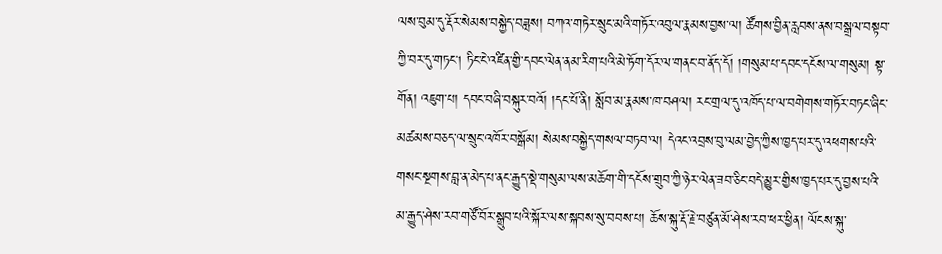ལས་བུམ་དུ་རྡོར་སེམས་བསྐྱེད་བཟླས། བཀའ་གཏེར་སྲུང་མའི་གཏོར་འབུལ་རྣམས་བྱས་ལ། ཚོགས་བྱིན་རླབས་ནས་བསྒྲལ་བསྟབ་ཀྱི་བར་དུ་གཏང། ཏིང་ངེ་འཛིན་གྱི་དབང་ལེན་ནམ་རིག་པའི་མེ་ཏོག་དོར་ལ་གནང་བ་ནོད་དོ། །གསུམ་པ་དབང་དངོས་ལ་གསུམ། སྟ་གོན། འཇུག་པ། དབང་བཞི་བསྐུར་བའོ། །དང་པོ་ནི། སློབ་མ་རྣམས་ཁ་བཤལ། རང་གྲལ་དུ་འཁོད་པ་ལ་བགེགས་གཏོར་བཏང་ཞིང་མཚམས་བཅད་ལ་སྲུང་འཁོར་བསྒོམ། སེམས་བསྐྱེད་གསལ་བཏབ་ལ། དེའང་འབྲས་བུ་ལམ་བྱེད་ཀྱིས་ཁྱད་པར་དུ་འཕགས་པའི་གསང་སྔགས་བླ་ན་མེད་པ་ནང་རྒྱུད་སྡེ་གསུམ་ལས་མཆོག་གི་དངོས་གྲུབ་ཀྱི་ཉེར་ལེན་ཟབ་ཅིང་བདེ་མྱུར་གྱིས་ཁྱད་པར་དུ་བྱས་པའི་མ་རྒྱུད་ཤེས་རབ་གཙོ་བོར་སྒྲུབ་པའི་སྐོར་ལས་སྐབས་སུ་བབས་པ། ཆོས་སྐུ་རྡོ་རྗེ་བཙུན་མོ་ཤེས་རབ་ཕར་ཕྱིན། ལོངས་སྐུ་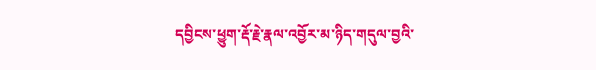དབྱིངས་ཕྱུག་རྡོ་རྗེ་རྣལ་འབྱོར་མ་ཉིད་གདུལ་བྱའི་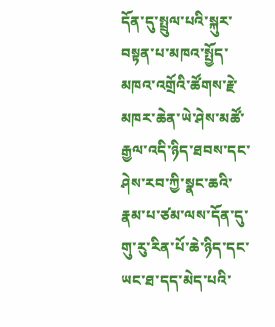དོན་དུ་སྤྲུལ་པའི་སྐུར་བསྟན་པ་མཁའ་སྤྱོད་མཁའ་འགྲོའི་ཚོགས་རྗེ་མཁར་ཆེན་ཡེ་ཤེས་མཚོ་རྒྱལ་འདི་ཉིད་ཐབས་དང་ཤེས་རབ་ཀྱི་སྣང་ཆའི་རྣམ་པ་ཙམ་ལས་དོན་དུ་གུ་རུ་རིན་པོ་ཆེ་ཉིད་དང་ཡང་ཐ་དད་མེད་པའི་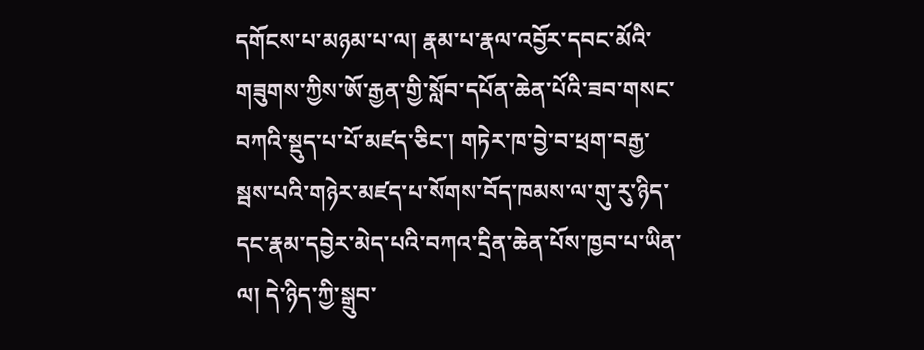དགོངས་པ་མཉམ་པ་ལ། རྣམ་པ་རྣལ་འབྱོར་དབང་མོའི་གཟུགས་ཀྱིས་ཨོ་རྒྱན་གྱི་སློབ་དཔོན་ཆེན་པོའི་ཟབ་གསང་བཀའི་སྡུད་པ་པོ་མཛད་ཅིང་། གཏེར་ཁ་བྱེ་བ་ཕྲག་བརྒྱ་སྦས་པའི་གཉེར་མཛད་པ་སོགས་བོད་ཁམས་ལ་གུ་རུ་ཉིད་དང་རྣམ་དབྱེར་མེད་པའི་བཀའ་དྲིན་ཆེན་པོས་ཁྱབ་པ་ཡིན་ལ། དེ་ཉིད་ཀྱི་སྒྲུབ་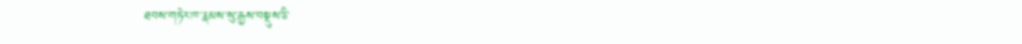ཐབས་གཏེར་ཁ་རྣམས་སུ་རྒྱས་བསྡུས་ཅི་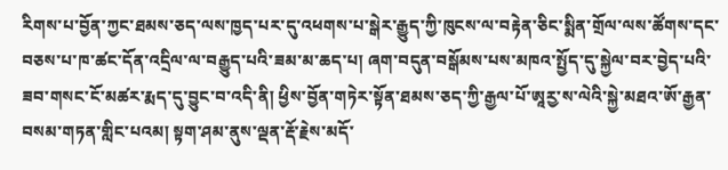རིགས་པ་བྱོན་ཀྱང་ཐམས་ཅད་ལས་ཁྱད་པར་དུ་འཕགས་པ་སྒེར་རྒྱུད་ཀྱི་ཁུངས་ལ་བརྟེན་ཅིང་སྨིན་གྲོལ་ལས་ཚོགས་དང་བཅས་པ་ཁ་ཚང་དོན་འདྲིལ་ལ་བརྒྱུད་པའི་ཟམ་མ་ཆད་པ། ཞག་བདུན་བསྒོམས་པས་མཁའ་སྤྱོད་དུ་སྐྱེལ་བར་བྱེད་པའི་ཟབ་གསང་ངོ་མཚར་རྨད་དུ་བྱུང་བ་འདི་ནི། ཕྱིས་བྱོན་གཏེར་སྟོན་ཐམས་ཅད་ཀྱི་རྒྱལ་པོ་ཨཱརྱ་ས་ལེའི་སྐྱེ་མཐའ་ཨོ་རྒྱན་བསམ་གཏན་གླིང་པའམ། སྟག་ཤམ་ནུས་ལྡན་རྡོ་རྗེས་མདོ་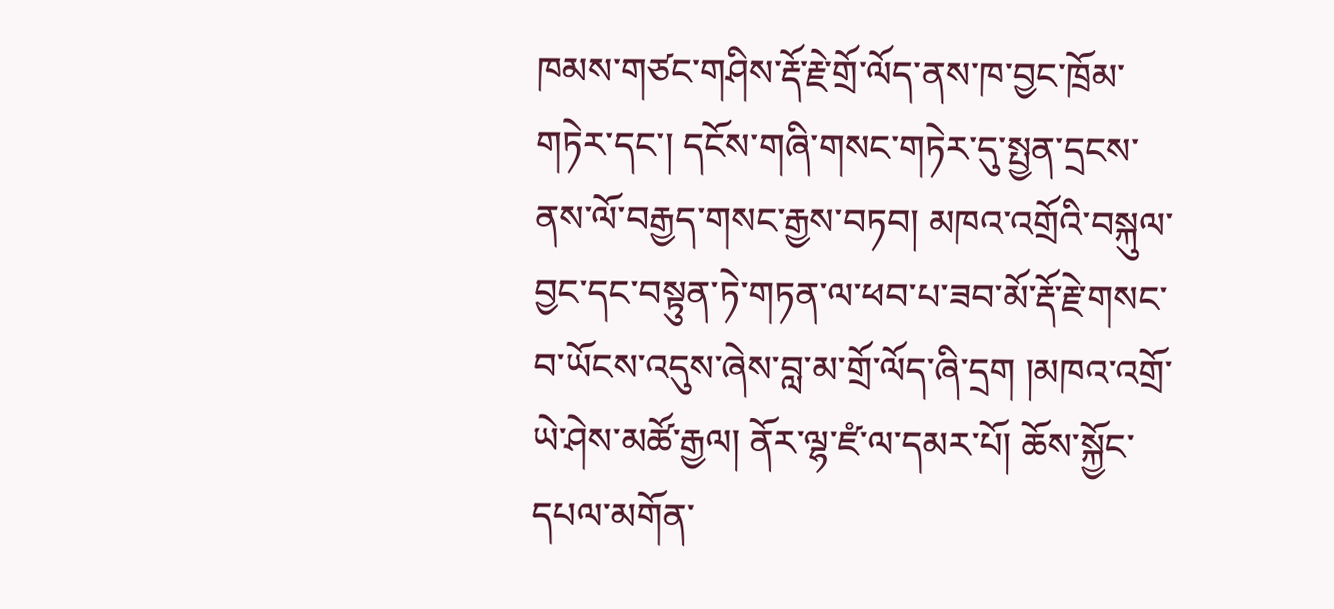ཁམས་གཙང་གཤིས་རྡོ་རྗེ་གྲོ་ལོད་ནས་ཁ་བྱང་ཁྲོམ་གཏེར་དང་། དངོས་གཞི་གསང་གཏེར་དུ་སྤྱན་དྲངས་ནས་ལོ་བརྒྱད་གསང་རྒྱས་བཏབ། མཁའ་འགྲོའི་བསྐུལ་བྱང་དང་བསྟུན་ཏེ་གཏན་ལ་ཕབ་པ་ཟབ་མོ་རྡོ་རྗེ་གསང་བ་ཡོངས་འདུས་ཞེས་བླ་མ་གྲོ་ལོད་ཞི་དྲག །མཁའ་འགྲོ་ཡེ་ཤེས་མཚོ་རྒྱལ། ནོར་ལྷ་ཛཾ་ལ་དམར་པོ། ཆོས་སྐྱོང་དཔལ་མགོན་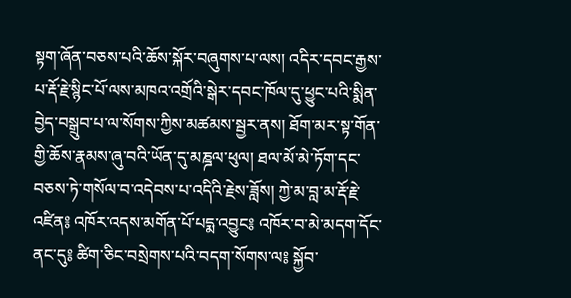སྟག་ཞོན་བཅས་པའི་ཆོས་སྐོར་བཞུགས་པ་ལས། འདིར་དབང་རྒྱས་པ་རྡོ་རྗེ་སྙིང་པོ་ལས་མཁའ་འགྲོའི་སྒེར་དབང་ཁོལ་དུ་ཕྱུང་པའི་སྨིན་བྱེད་བསྒྲུབ་པ་ལ་སོགས་ཀྱིས་མཚམས་སྦྱར་ནས། ཐོག་མར་སྟ་གོན་གྱི་ཆོས་རྣམས་ཞུ་བའི་ཡོན་དུ་མཎྜལ་ཕུལ། ཐལ་མོ་མེ་ཏོག་དང་བཅས་ཏེ་གསོལ་བ་འདེབས་པ་འདིའི་རྗེས་ཟློས། ཀྱེ་མ་བླ་མ་རྡོ་རྗེ་འཛིན༔ འཁོར་འདས་མགོན་པོ་པདྨ་འབྱུང༔ འཁོར་བ་མེ་མདག་དོང་ནང་དུ༔ ཚིག་ཅིང་བསྲེགས་པའི་བདག་སོགས་ལ༔ སྐྱོབ་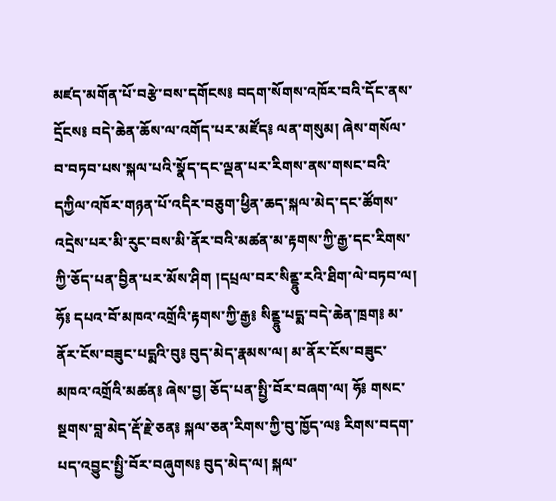མཛད་མགོན་པོ་བརྩེ་བས་དགོངས༔ བདག་སོགས་འཁོར་བའི་དོང་ནས་དྲོངས༔ བདེ་ཆེན་ཆོས་ལ་འགོད་པར་མཛོད༔ ལན་གསུམ། ཞེས་གསོལ་བ་བཏབ་པས་སྐལ་པའི་སྣོད་དང་ལྡན་པར་རིགས་ནས་གསང་བའི་དཀྱིལ་འཁོར་གཉན་པོ་འདིར་བཅུག་ཕྱིན་ཆད་སྐལ་མེད་དང་ཚོགས་འདྲེས་པར་མི་རུང་བས་མི་ནོར་བའི་མཚན་མ་རྟགས་ཀྱི་རྒྱ་དང་རིགས་ཀྱི་ཅོད་པན་བྱིན་པར་མོས་ཤིག །དཔྲལ་བར་སིནྡྷུ་རའི་ཐིག་ལེ་བཏབ་ལ། ཧོ༔ དཔའ་བོ་མཁའ་འགྲོའི་རྟགས་ཀྱི་རྒྱ༔ སིནྡྷུ་པདྨ་བདེ་ཆེན་ཁྲག༔ མ་ནོར་ངོས་བཟུང་པདྨའི་བུ༔ བུད་མེད་རྣམས་ལ། མ་ནོར་ངོས་བཟུང་མཁའ་འགྲོའི་མཚན༔ ཞེས་བྱ། ཅོད་པན་སྤྱི་བོར་བཞག་ལ། ཧོ༔ གསང་སྔགས་བླ་མེད་རྡོ་རྗེ་ཅན༔ སྐལ་ཅན་རིགས་ཀྱི་བུ་ཁྱོད་ལ༔ རིགས་བདག་པད་འབྱུང་སྤྱི་བོར་བཞུགས༔ བུད་མེད་ལ། སྐལ་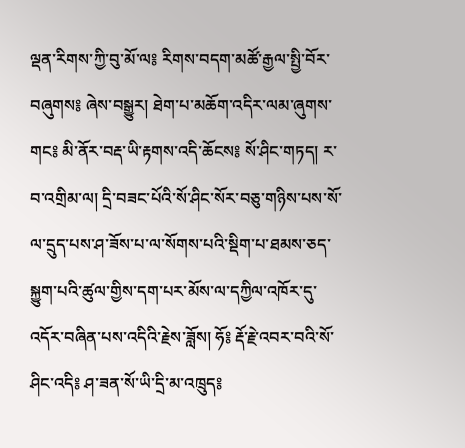ལྡན་རིགས་ཀྱི་བུ་མོ་ལ༔ རིགས་བདག་མཚོ་རྒྱལ་སྤྱི་བོར་བཞུགས༔ ཞེས་བསྒྱུར། ཐེག་པ་མཆོག་འདིར་ལམ་ཞུགས་གང༔ མི་ནོར་བརྡ་ཡི་རྟགས་འདི་ཆོངས༔ སོ་ཤིང་གཏད། ར་བ་འགྲིམ་ལ། དྲི་བཟང་པོའི་སོ་ཤིང་སོར་བཅུ་གཉིས་པས་སོ་ལ་དྲུད་པས་ཤ་ཟོས་པ་ལ་སོགས་པའི་སྡིག་པ་ཐམས་ཅད་སྐྱུག་པའི་ཚུལ་གྱིས་དག་པར་མོས་ལ་དཀྱིལ་འཁོར་དུ་འདོར་བཞིན་པས་འདིའི་རྗེས་ཟློས། ཧོ༔ རྡོ་རྗེ་འབར་བའི་སོ་ཤིང་འདི༔ ཤ་ཟན་སོ་ཡི་དྲི་མ་འཁྲུད༔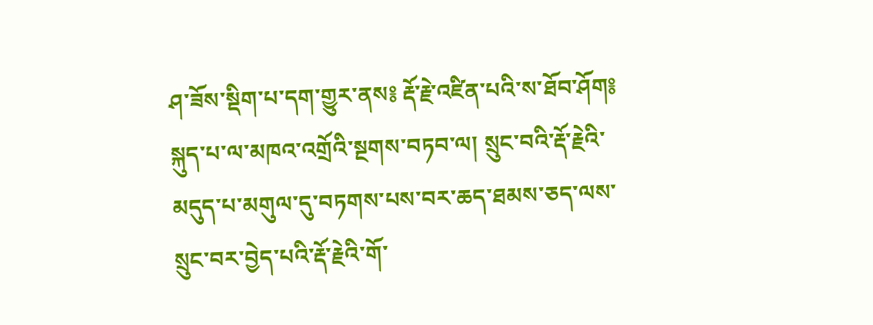ཤ་ཟོས་སྡིག་པ་དག་གྱུར་ནས༔ རྡོ་རྗེ་འཛིན་པའི་ས་ཐོབ་ཤོག༔ སྐུད་པ་ལ་མཁའ་འགྲོའི་སྔགས་བཏབ་ལ། སྲུང་བའི་རྡོ་རྗེའི་མདུད་པ་མགུལ་དུ་བཏགས་པས་བར་ཆད་ཐམས་ཅད་ལས་སྲུང་བར་བྱེད་པའི་རྡོ་རྗེའི་གོ་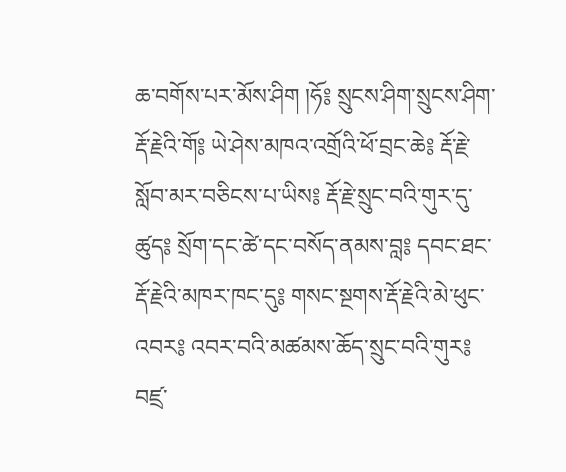ཆ་བགོས་པར་མོས་ཤིག །ཧོ༔ སྲུངས་ཤིག་སྲུངས་ཤིག་རྡོ་རྗེའི་གོ༔ ཡེ་ཤེས་མཁའ་འགྲོའི་ཕོ་བྲང་ཆེ༔ རྡོ་རྗེ་སློབ་མར་བཅིངས་པ་ཡིས༔ རྡོ་རྗེ་སྲུང་བའི་གུར་དུ་ཚུད༔ སྲོག་དང་ཚེ་དང་བསོད་ནམས་བླ༔ དབང་ཐང་རྡོ་རྗེའི་མཁར་ཁང་དུ༔ གསང་སྔགས་རྡོ་རྗེའི་མེ་ཕུང་འབར༔ འབར་བའི་མཚམས་ཆོད་སྲུང་བའི་གུར༔ བཛྲ་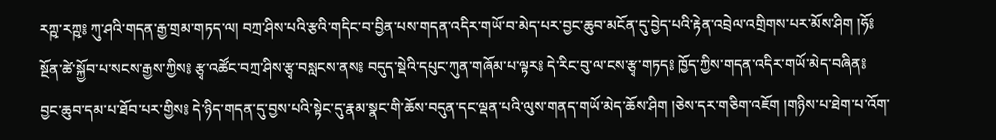རཀྵ་རཀྵ༔ ཀུ་ཤའི་གདན་རྒྱ་གྲམ་གཏད་ལ། བཀྲ་ཤིས་པའི་རྩའི་གདིང་བ་བྱིན་པས་གདན་འདིར་གཡོ་བ་མེད་པར་བྱང་ཆུབ་མངོན་དུ་བྱེད་པའི་རྟེན་འབྲེལ་འགྲིགས་པར་མོས་ཤིག །ཧོ༔ སྔོན་ཚེ་སྐྱོབ་པ་སངས་རྒྱས་ཀྱིས༔ རྩྭ་འཚོང་བཀྲ་ཤིས་རྩྭ་བསླངས་ནས༔ བདུད་སྡེའི་དཔུང་ཀུན་གཞོམ་པ་ལྟར༔ དེ་རིང་བུ་ལ་ངས་རྩྭ་གཏད༔ ཁྱོད་ཀྱིས་གདན་འདིར་གཡོ་མེད་བཞིན༔ བྱང་ཆུབ་དམ་པ་ཐོབ་པར་གྱིས༔ དེ་ཉིད་གདན་དུ་བྱས་པའི་སྟེང་དུ་རྣམ་སྣང་གི་ཆོས་བདུན་དང་ལྡན་པའི་ལུས་གནད་གཡོ་མེད་ཆོས་ཤིག །ཅེས་དར་གཅིག་འཇོག །གཉིས་པ་ཐེག་པ་འོག་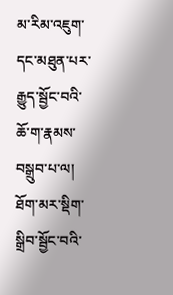མ་རིམ་འཇུག་དང་མཐུན་པར་རྒྱུད་སྦྱོང་བའི་ཆོ་ག་རྣམས་བསྒྲུབ་པ་ལ། ཐོག་མར་སྡིག་སྒྲིབ་སྦྱོང་བའི་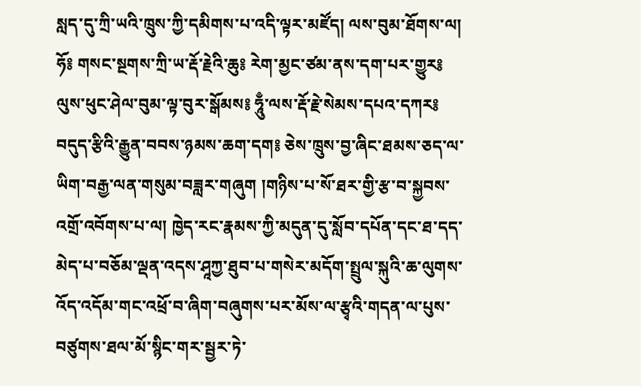སླད་དུ་ཀྲི་ཡའི་ཁྲུས་ཀྱི་དམིགས་པ་འདི་ལྟར་མཛོད། ལས་བུམ་ཐོགས་ལ། ཧོ༔ གསང་སྔགས་ཀྲི་ཡ་རྡོ་རྗེའི་ཆུ༔ རེག་མྱང་ཙམ་ནས་དག་པར་གྱུར༔ ལུས་ཕུང་ཤེལ་བུམ་ལྟ་བུར་སྒོམས༔ ཧཱུྃ་ལས་རྡོ་རྗེ་སེམས་དཔའ་དཀར༔ བདུད་རྩིའི་རྒྱུན་བབས་ཉམས་ཆག་དག༔ ཅེས་ཁྲུས་བྱ་ཞིང་ཐམས་ཅད་ལ་ཡིག་བརྒྱ་ལན་གསུམ་བཟླར་གཞུག །གཉིས་པ་སོ་ཐར་གྱི་རྩ་བ་སྐྱབས་འགྲོ་འབོགས་པ་ལ། ཁྱེད་རང་རྣམས་ཀྱི་མདུན་དུ་སློབ་དཔོན་དང་ཐ་དད་མེད་པ་བཅོམ་ལྡན་འདས་ཤཱཀྱ་ཐུབ་པ་གསེར་མདོག་སྤྲུལ་སྐུའི་ཆ་ལུགས་འོད་འདོམ་གང་འཕྲོ་བ་ཞིག་བཞུགས་པར་མོས་ལ་རྩྭའི་གདན་ལ་པུས་བཙུགས་ཐལ་མོ་སྙིང་གར་སྦྱར་ཏེ་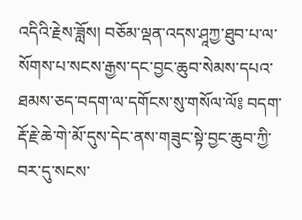འདིའི་རྗེས་ཟློས། བཅོམ་ལྡན་འདས་ཤཱཀྱ་ཐུབ་པ་ལ་སོགས་པ་སངས་རྒྱས་དང་བྱང་ཆུབ་སེམས་དཔའ་ཐམས་ཅད་བདག་ལ་དགོངས་སུ་གསོལ་ལོ༔ བདག་རྡོ་རྗེ་ཆེ་གེ་མོ་དུས་དེང་ནས་གཟུང་སྟེ་བྱང་ཆུབ་ཀྱི་བར་དུ་སངས་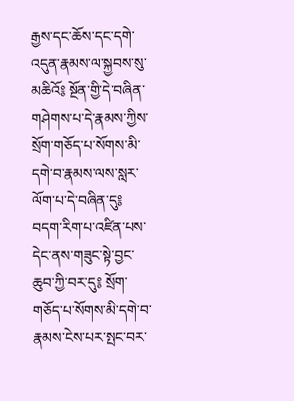རྒྱས་དང་ཆོས་དང་དགེ་འདུན་རྣམས་ལ་སྐྱབས་སུ་མཆིའོ༔ སྔོན་གྱི་དེ་བཞིན་གཤེགས་པ་དེ་རྣམས་ཀྱིས་སྲོག་གཅོད་པ་སོགས་མི་དགེ་བ་རྣམས་ལས་སླར་ལོག་པ་དེ་བཞིན་དུ༔ བདག་རིག་པ་འཛིན་པས་དེང་ནས་གཟུང་སྟེ་བྱང་ཆུབ་ཀྱི་བར་དུ༔ སྲོག་གཅོད་པ་སོགས་མི་དགེ་བ་རྣམས་ངེས་པར་སྤང་བར་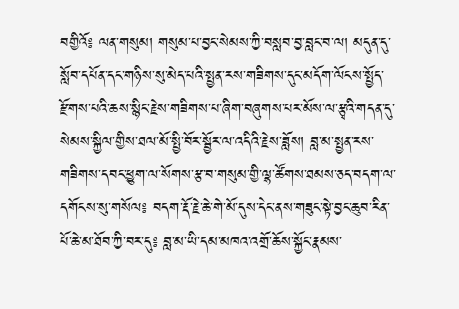བགྱིའོ༔ ལན་གསུམ། གསུམ་པ་བྱང་སེམས་ཀྱི་བསླབ་བྱ་བླང་བ་ལ། མདུན་དུ་སློབ་དཔོན་དང་གཉིས་སུ་མེད་པའི་སྤྱན་རས་གཟིགས་དུང་མདོག་ལོངས་སྤྱོད་རྫོགས་པའི་ཆས་སྙིང་རྗེས་གཟིགས་པ་ཞིག་བཞུགས་པར་མོས་ལ་རྩྭའི་གདན་དུ་སེམས་སྐྱིལ་གྱིས་ཐལ་མོ་སྤྱི་བོར་སྦྱོར་ལ་འདིའི་རྗེས་ཟློས། བླ་མ་སྤྱན་རས་གཟིགས་དབང་ཕྱུག་ལ་སོགས་རྩ་བ་གསུམ་གྱི་ལྷ་ཚོགས་ཐམས་ཅད་བདག་ལ་དགོངས་སུ་གསོལ༔ བདག་རྡོ་རྗེ་ཆེ་གེ་མོ་དུས་དེང་ནས་གཟུང་སྟེ་བྱང་ཆུབ་རིན་པོ་ཆེ་མ་ཐོབ་ཀྱི་བར་དུ༔ བླ་མ་ཡི་དམ་མཁའ་འགྲོ་ཆོས་སྐྱོང་རྣམས་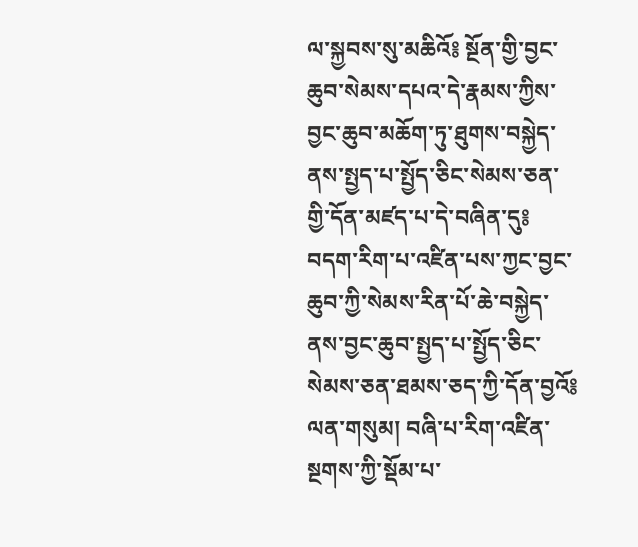ལ་སྐྱབས་སུ་མཆིའོ༔ སྔོན་གྱི་བྱང་ཆུབ་སེམས་དཔའ་དེ་རྣམས་ཀྱིས་བྱང་ཆུབ་མཆོག་ཏུ་ཐུགས་བསྐྱེད་ནས་སྤྱད་པ་སྤྱོད་ཅིང་སེམས་ཅན་གྱི་དོན་མཛད་པ་དེ་བཞིན་དུ༔ བདག་རིག་པ་འཛིན་པས་ཀྱང་བྱང་ཆུབ་ཀྱི་སེམས་རིན་པོ་ཆེ་བསྐྱེད་ནས་བྱང་ཆུབ་སྤྱད་པ་སྤྱོད་ཅིང་སེམས་ཅན་ཐམས་ཅད་ཀྱི་དོན་བྱའོ༔ ལན་གསུམ། བཞི་པ་རིག་འཛིན་སྔགས་ཀྱི་སྡོམ་པ་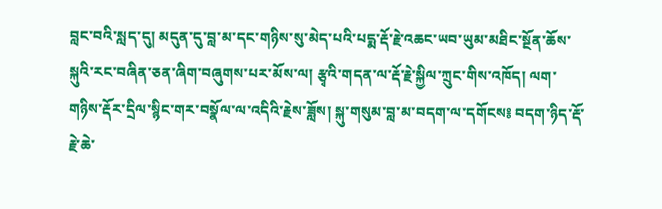བླང་བའི་སླད་དུ། མདུན་དུ་བླ་མ་དང་གཉིས་སུ་མེད་པའི་པདྨ་རྡོ་རྗེ་འཆང་ཡབ་ཡུམ་མཐིང་སྔོན་ཆོས་སྐུའི་རང་བཞིན་ཅན་ཞིག་བཞུགས་པར་མོས་ལ། རྩྭའི་གདན་ལ་རྡོ་རྗེ་སྐྱིལ་ཀྲུང་གིས་འཁོད། ལག་གཉིས་རྡོར་དྲིལ་སྙིང་གར་བསྣོལ་ལ་འདིའི་རྗེས་ཟློས། སྐུ་གསུམ་བླ་མ་བདག་ལ་དགོངས༔ བདག་ཉིད་རྡོ་རྗེ་ཆེ་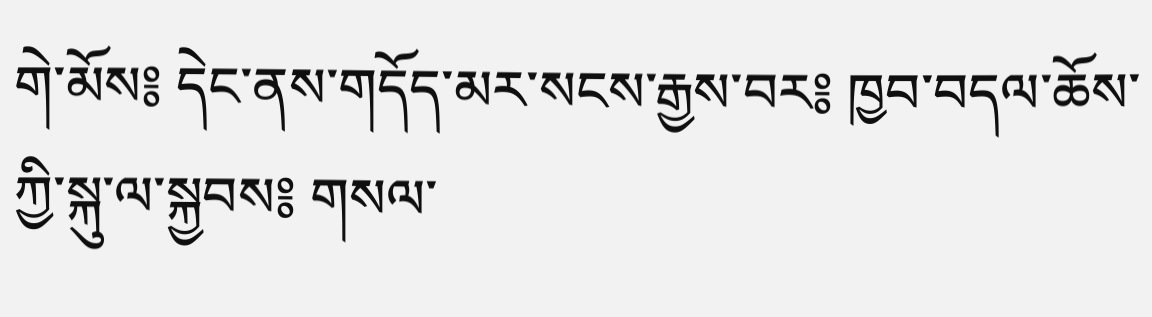གེ་མོས༔ དེང་ནས་གདོད་མར་སངས་རྒྱས་བར༔ ཁྱབ་བདལ་ཆོས་ཀྱི་སྐུ་ལ་སྐྱབས༔ གསལ་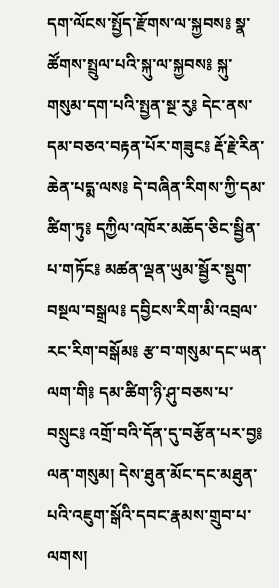དག་ལོངས་སྤྱོད་རྫོགས་ལ་སྐྱབས༔ སྣ་ཚོགས་སྤྲུལ་པའི་སྐུ་ལ་སྐྱབས༔ སྐུ་གསུམ་དག་པའི་སྤྱན་སྔ་རུ༔ དེང་ནས་དམ་བཅའ་བརྟན་པོར་གཟུང༔ རྡོ་རྗེ་རིན་ཆེན་པདྨ་ལས༔ དེ་བཞིན་རིགས་ཀྱི་དམ་ཚིག་ཏུ༔ དཀྱིལ་འཁོར་མཆོད་ཅིང་སྦྱིན་པ་གཏོང༔ མཚན་ལྡན་ཡུམ་སྦྱོར་སྡུག་བསྔལ་བསྒྲལ༔ དབྱིངས་རིག་མི་འབྲལ་རང་རིག་བསྒོམ༔ རྩ་བ་གསུམ་དང་ཡན་ལག་གི༔ དམ་ཚིག་ཉི་ཤུ་བཅས་པ་བསྲུང༔ འགྲོ་བའི་དོན་དུ་བརྩོན་པར་བྱ༔ ལན་གསུམ། དེས་ཐུན་མོང་དང་མཐུན་པའི་འཇུག་སྒོའི་དབང་རྣམས་གྲུབ་པ་ལགས།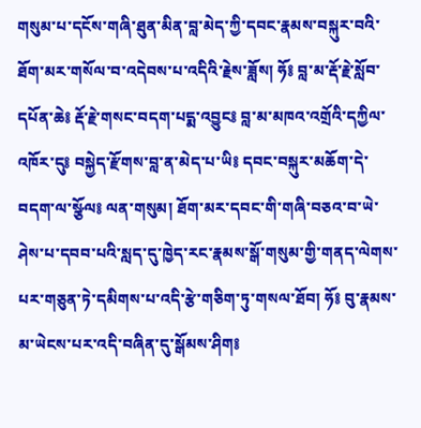གསུམ་པ་དངོས་གཞི་ཐུན་མིན་བླ་མེད་ཀྱི་དབང་རྣམས་བསྐུར་བའི་ཐོག་མར་གསོལ་བ་འདེབས་པ་འདིའི་རྗེས་ཟློས། ཧོ༔ བླ་མ་རྡོ་རྗེ་སློབ་དཔོན་ཆེ༔ རྡོ་རྗེ་གསང་བདག་པདྨ་འབྱུང༔ བླ་མ་མཁའ་འགྲོའི་དཀྱིལ་འཁོར་དུ༔ བསྐྱེད་རྫོགས་བླ་ན་མེད་པ་ཡི༔ དབང་བསྐུར་མཆོག་དེ་བདག་ལ་སྩོལ༔ ལན་གསུམ། ཐོག་མར་དབང་གི་གཞི་བཅའ་བ་ཡེ་ཤེས་པ་དབབ་པའི་སླད་དུ་ཁྱེད་རང་རྣམས་སྒོ་གསུམ་གྱི་གནད་ལེགས་པར་གཅུན་ཏེ་དམིགས་པ་འདི་རྩེ་གཅིག་ཏུ་གསལ་ཐོབ། ཧོ༔ བུ་རྣམས་མ་ཡེངས་པར་འདི་བཞིན་དུ་སྒོམས་ཤིག༔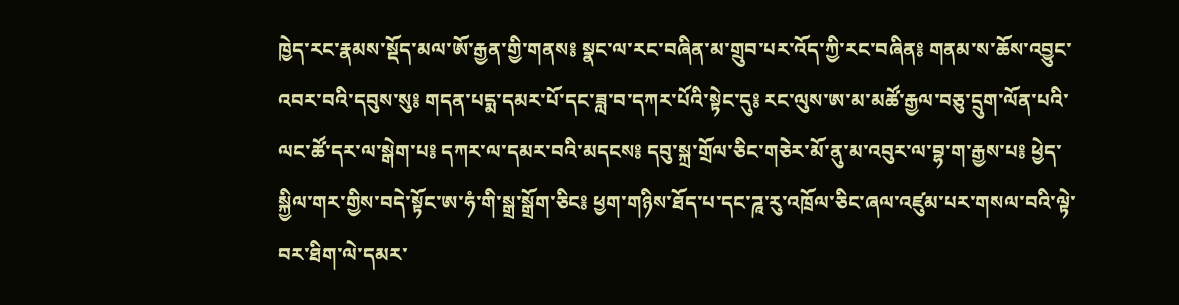ཁྱེད་རང་རྣམས་སྡོད་མལ་ཨོ་རྒྱན་གྱི་གནས༔ སྣང་ལ་རང་བཞིན་མ་གྲུབ་པར་འོད་ཀྱི་རང་བཞིན༔ གནམ་ས་ཆོས་འབྱུང་འབར་བའི་དབུས་སུ༔ གདན་པདྨ་དམར་པོ་དང་ཟླ་བ་དཀར་པོའི་སྟེང་དུ༔ རང་ལུས་ཨ་མ་མཚོ་རྒྱལ་བཅུ་དྲུག་ལོན་པའི་ལང་ཚོ་དར་ལ་སྒེག་པ༔ དཀར་ལ་དམར་བའི་མདངས༔ དབུ་སྐྲ་གྲོལ་ཅིང་གཅེར་མོ་ནུ་མ་འབུར་ལ་བྷ་ག་རྒྱས་པ༔ ཕྱེད་སྐྱིལ་གར་གྱིས་བདེ་སྟོང་ཨ་ཧཾ་གི་སྒྲ་སྒྲོག་ཅིང༔ ཕྱག་གཉིས་ཐོད་པ་དང་ཌཱ་རུ་འཁྲོལ་ཅིང་ཞལ་འཛུམ་པར་གསལ་བའི་ལྟེ་བར་ཐིག་ལེ་དམར་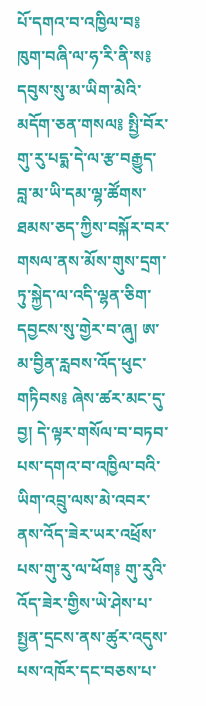པོ་དགའ་བ་འཁྱིལ་བ༔ ཁུག་བཞི་ལ་ཧ་རི་ནི་ས༔ དབུས་སུ་མ་ཡིག་མེའི་མདོག་ཅན་གསལ༔ སྤྱི་བོར་གུ་རུ་པདྨ་དེ་ལ་རྩ་བརྒྱུད་བླ་མ་ཡི་དམ་ལྷ་ཚོགས་ཐམས་ཅད་ཀྱིས་བསྐོར་བར་གསལ་ནས་མོས་གུས་དྲག་ཏུ་སྐྱེད་ལ་འདི་ལྷན་ཅིག་དབྱངས་སུ་གྱེར་བ་ཞུ། ཨ་མ་བྱིན་རླབས་འོད་ཕུང་གཏིབས༔ ཞེས་ཚར་མང་དུ་བྱ། དེ་ལྟར་གསོལ་བ་བཏབ་པས་དགའ་བ་འཁྱིལ་བའི་ཡིག་འབྲུ་ལས་མེ་འབར་ནས་འོད་ཟེར་ཡར་འཕྲོས་པས་གུ་རུ་ལ་ཕོག༔ གུ་རུའི་འོད་ཟེར་གྱིས་ཡེ་ཤེས་པ་སྤྱན་དྲངས་ནས་ཚུར་འདུས་པས་འཁོར་དང་བཅས་པ་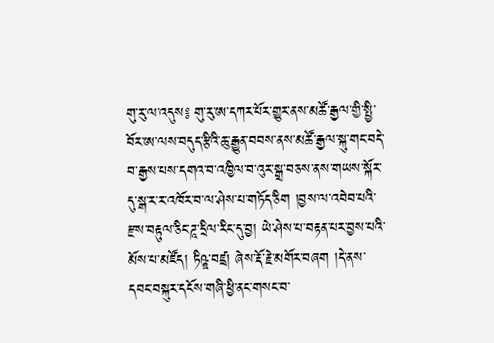གུ་རུ་ལ་འདུས༔ གུ་རུ་ཨ་དཀར་པོར་གྱུར་ནས་མཚོ་རྒྱལ་གྱི་སྤྱི་བོར་ཨ་ལས་བདུད་རྩིའི་ཆུ་རྒྱུན་བབས་ནས་མཚོ་རྒྱལ་སྐུ་གང་བདེ་བ་རྒྱས་པས་དགའ་བ་འཁྱིལ་བ་འུར་སྒྲ་བཅས་ནས་གཡས་སྐོར་དུ་སྒ་ར་ར་འཁོར་བ་ལ་ཤེས་པ་གཏོད་ཅིག །བྱས་ལ་འབེབ་པའི་རྫས་བརྟུལ་ཅིང་ཌཱ་དྲིལ་རིང་དུ་བྱ། ཡེ་ཤེས་པ་བརྟན་པར་བྱས་པའི་མོས་པ་མཛོད། ཏིཥྛ་བཛྲ། ཞེས་རྡོ་རྗེ་མགོར་བཞག །དེ་ནས་དབང་བསྐུར་དངོས་གཞི་ཕྱི་ནང་གསང་བ་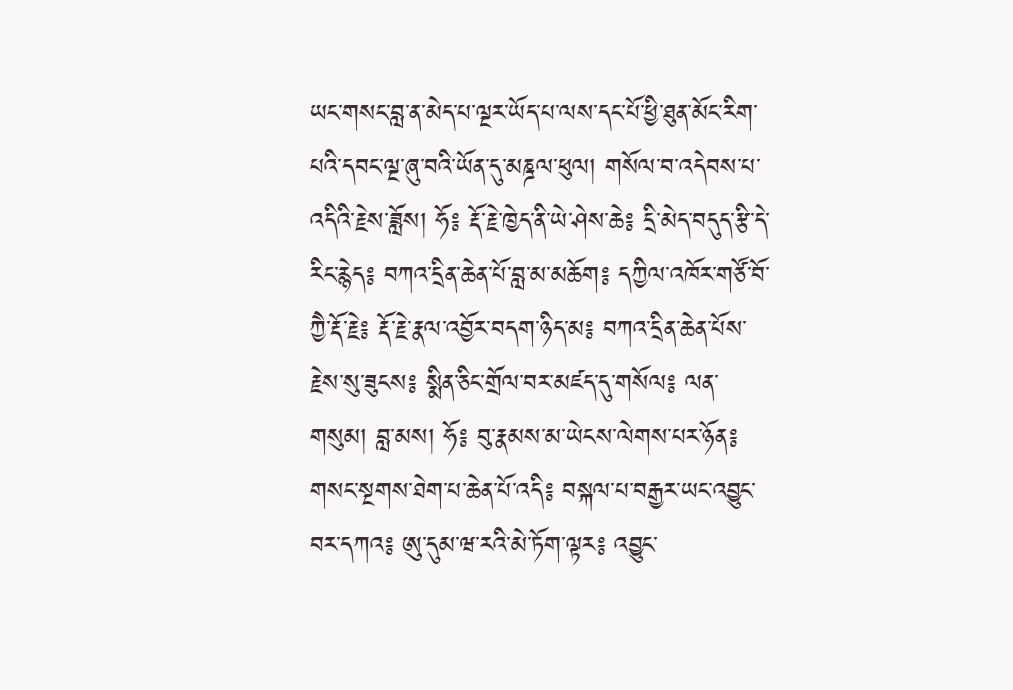ཡང་གསང་བླ་ན་མེད་པ་ལྔར་ཡོད་པ་ལས་དང་པོ་ཕྱི་ཐུན་མོང་རིག་པའི་དབང་ལྔ་ཞུ་བའི་ཡོན་དུ་མཎྜལ་ཕུལ། གསོལ་བ་འདེབས་པ་འདིའི་རྗེས་ཟློས། ཧོ༔ རྡོ་རྗེ་ཁྱེད་ནི་ཡེ་ཤེས་ཆེ༔ དྲི་མེད་བདུད་རྩི་དེ་རིང་རྙེད༔ བཀའ་དྲིན་ཆེན་པོ་བླ་མ་མཆོག༔ དཀྱིལ་འཁོར་གཙོ་བོ་ཀྱཻ་རྡོ་རྗེ༔ རྡོ་རྗེ་རྣལ་འབྱོར་བདག་ཉིད་མ༔ བཀའ་དྲིན་ཆེན་པོས་རྗེས་སུ་ཟུངས༔ སྨིན་ཅིང་གྲོལ་བར་མཛད་དུ་གསོལ༔ ལན་གསུམ། བླ་མས། ཧོ༔ བུ་རྣམས་མ་ཡེངས་ལེགས་པར་ཉོན༔ གསང་སྔགས་ཐེག་པ་ཆེན་པོ་འདི༔ བསྐལ་པ་བརྒྱར་ཡང་འབྱུང་བར་དཀའ༔ ཨུ་དུམ་ཝ་རའི་མེ་ཏོག་ལྟར༔ འབྱུང་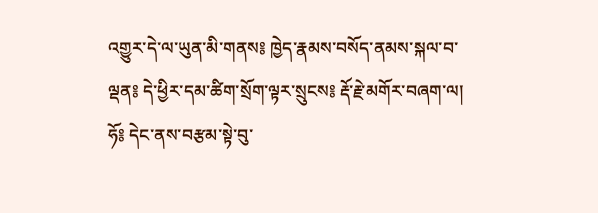འགྱུར་དེ་ལ་ཡུན་མི་གནས༔ ཁྱེད་རྣམས་བསོད་ནམས་སྐལ་བ་ལྡན༔ དེ་ཕྱིར་དམ་ཚིག་སྲོག་ལྟར་སྲུངས༔ རྡོ་རྗེ་མགོར་བཞག་ལ། ཧོ༔ དེང་ནས་བརྩམ་སྟེ་བུ་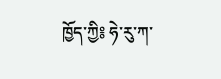ཁྱོད་ཀྱི༔ ཧེ་རུ་ཀ་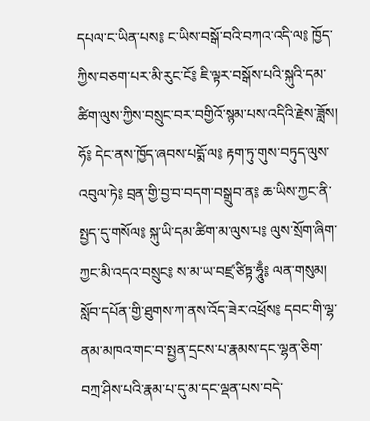དཔལ་ང་ཡིན་པས༔ ང་ཡིས་བསྒོ་བའི་བཀའ་འདི་ལ༔ ཁྱོད་ཀྱིས་བཅག་པར་མི་རུང་ངོ༔ ཇི་ལྟར་བསྒོས་པའི་སྐུའི་དམ་ཚིག་ལུས་ཀྱིས་བསྲུང་བར་བགྱིའོ་སྙམ་པས་འདིའི་རྗེས་ཟློས། ཧོ༔ དེང་ནས་ཁྱོད་ཞབས་པདྨོ་ལ༔ རྟག་ཏུ་གུས་བཏུད་ལུས་འབུལ་ཏེ༔ བྲན་གྱི་བྱ་བ་བདག་བསྒྲུབ་ན༔ ཆ་ཡིས་ཀྱང་ནི་སྤྱད་དུ་གསོལ༔ སྐུ་ཡི་དམ་ཚིག་མ་ལུས་པ༔ ལུས་སྲོག་ཞིག་ཀྱང་མི་འདའ་བསྲུང༔ ས་མ་ཡ་བཛྲ་ཙིཏྟ་ཧཱུྃ༔ ལན་གསུམ། སློབ་དཔོན་གྱི་ཐུགས་ཀ་ནས་འོད་ཟེར་འཕྲོས༔ དབང་གི་ལྷ་ནམ་མཁའ་གང་བ་སྤྱན་དྲངས་པ་རྣམས་དང་ལྷན་ཅིག་བཀྲ་ཤིས་པའི་རྣམ་པ་དུ་མ་དང་ལྡན་པས་བདེ་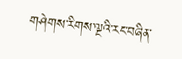གཤེགས་རིགས་ལྔའི་རང་བཞིན་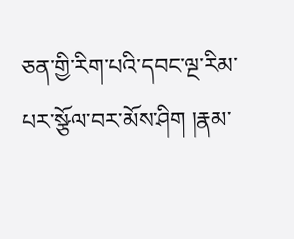ཅན་གྱི་རིག་པའི་དབང་ལྔ་རིམ་པར་སྩོལ་བར་མོས་ཤིག །རྣམ་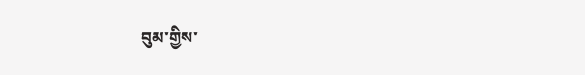བུམ་གྱིས་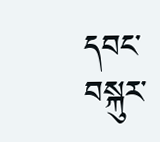དབང་བསྐུར་